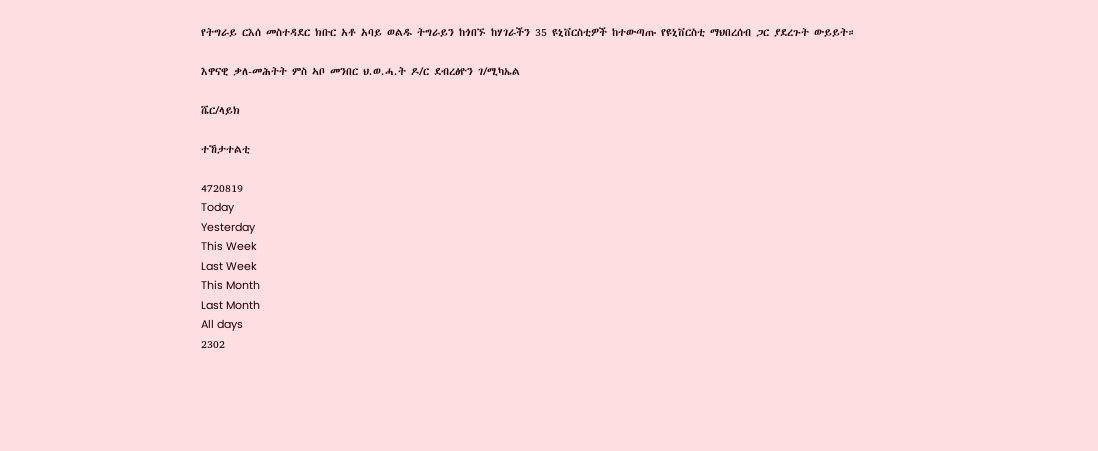የትግራይ ርእሰ መስተዳደር ክቡር አቶ አባይ ወልዱ ትግራይን ከጎበኙ ከሃገራችን 35 ዩኒቨርስቲዎች ከተውጣጡ የዩኒቨርስቲ ማህበረሰብ ጋር ያደረጉት ውይይት።

እዋናዊ ቃለ-መሕትት ምስ ኣቦ መንበር ህ.ወ.ሓ.ት ዶ/ር ደብረፅዮን ገ/ሚካኤል

ሼር/ላይክ

ተኸታተልቲ

4720819
Today
Yesterday
This Week
Last Week
This Month
Last Month
All days
2302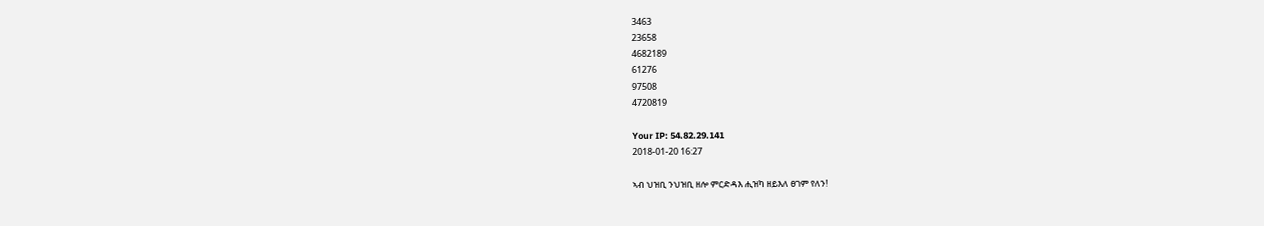3463
23658
4682189
61276
97508
4720819

Your IP: 54.82.29.141
2018-01-20 16:27

ኣብ ህዝቢ ንህዝቢ ዘሎ ምርድዳእ ሒዝካ ዘይእለ ፀገም የለን!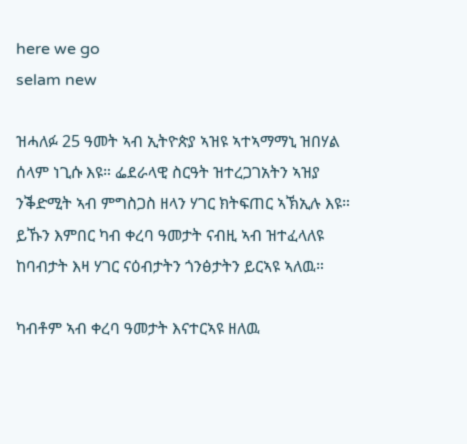here we go
selam new

ዝሓለፉ 25 ዓመት ኣብ ኢትዮጵያ ኣዝዩ ኣተኣማማኒ ዝበሃል ሰላም ነጊሱ እዩ። ፌደራላዊ ስርዓት ዝተረጋገአትን ኣዝያ ንቕድሚት ኣብ ምግስጋስ ዘላን ሃገር ክትፍጠር ኣኽኢሉ እዩ። ይኹን እምበር ካብ ቀረባ ዓመታት ናብዚ ኣብ ዝተፈላለዩ ከባብታት እዛ ሃገር ናዕብታትን ጎንፅታትን ይርኣዩ ኣለዉ።

ካብቶም ኣብ ቀረባ ዓመታት እናተርኣዩ ዘለዉ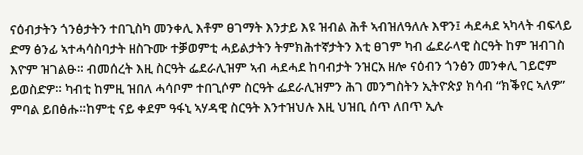ናዕብታትን ጎንፅታትን ተበጊስካ መንቀሊ እቶም ፀገማት እንታይ እዩ ዝብል ሕቶ ኣብዝለዓለሉ እዋን፤ ሓደሓደ ኣካላት ብፍላይ ድማ ፅንፊ ኣተሓሳስባታት ዘስጉሙ ተቓወምቲ ሓይልታትን ትምክሕተኛታትን እቲ ፀገም ካብ ፌደራላዊ ስርዓት ከም ዝብገስ እዮም ዝገልፁ። ብመሰረት እዚ ስርዓት ፌደራሊዝም ኣብ ሓደሓደ ከባብታት ንዝርአ ዘሎ ናዕብን ጎንፅን መንቀሊ ገይሮም ይወስድዎ። ካብቲ ከምዚ ዝበለ ሓሳቦም ተበጊሶም ስርዓት ፌደራሊዝምን ሕገ መንግስትን ኢትዮጵያ ክሳብ “ክቕየር ኣለዎ” ምባል ይበፅሑ።ከምቲ ናይ ቀደም ዓፋኒ ኣሃዳዊ ስርዓት እንተዝህሉ እዚ ህዝቢ ሰጥ ለበጥ ኢሉ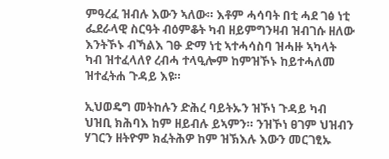ምዓረፈ ዝብሉ እውን ኣለው። እቶም ሓሳባት በቲ ሓደ ገፅ ነቲ ፌደራላዊ ስርዓት ብዕምቆት ካብ ዘይምግንዛብ ዝብገሱ ዘለው እንትኾኑ ብኻልእ ገፁ ድማ ነቲ ኣተሓሳስባ ዝሓዙ ኣካላት ካብ ዝተፈላለየ ረብሓ ተላዒሎም ከምዝኾኑ ከይተሓለመ ዝተፈትሐ ጉዳይ እዩ።

ኢህወዴግ መትከሉን ድሕረ ባይትኡን ዝኾነ ጉዳይ ካብ ህዝቢ ክሕባእ ከም ዘይብሉ ይኣምን። ንዝኾነ ፀገም ህዝብን ሃገርን ዘትዮም ክፈትሕዎ ከም ዝኽእሉ እውን መርገፂኡ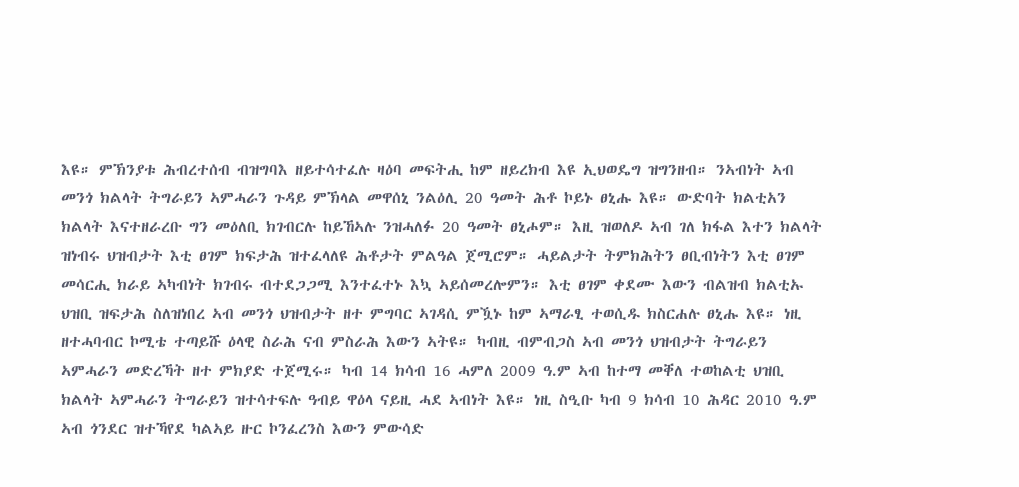እዩ። ምኽንያቱ ሕብረተሰብ ብዝግባእ ዘይተሳተፈሉ ዛዕባ መፍትሒ ከም ዘይረክብ እዩ ኢህወዴግ ዝግንዘብ። ንኣብነት ኣብ መንጎ ክልላት ትግራይን ኣምሓራን ጉዳይ ምኽላል መዋሰኒ ንልዕሊ 20 ዓመት ሕቶ ኮይኑ ፀኒሑ እዩ። ውድባት ክልቲአን ክልላት እናተዘራረቡ ግን መዕለቢ ክገብርሉ ከይኸኣሉ ንዝሓለፉ 20 ዓመት ፀኒሖም። እዚ ዝወለዶ ኣብ ገለ ክፋል እተን ክልላት ዝነብሩ ህዝብታት እቲ ፀገም ክፍታሕ ዝተፈላለዩ ሕቶታት ምልዓል ጀሚሮም። ሓይልታት ትምክሕትን ፀቢብነትን እቲ ፀገም መሳርሒ ክራይ ኣካብነት ክገብሩ ብተደጋጋሚ እንተፈተኑ እኳ ኣይሰመረሎምን። እቲ ፀገም ቀደሙ እውን ብልዝብ ክልቲኡ ህዝቢ ዝፍታሕ ስለዝነበረ ኣብ መንጎ ህዝብታት ዘተ ምግባር ኣገዳሲ ምዃኑ ከም ኣማራፂ ተወሲዱ ክስርሐሉ ፀኒሑ እዩ። ነዚ ዘተሓባብር ኮሚቴ ተጣይሹ ዕላዊ ስራሕ ናብ ምስራሕ እውን ኣትዩ። ካብዚ ብምብጋስ ኣብ መንጎ ህዝብታት ትግራይን ኣምሓራን መድረኻት ዘተ ምክያድ ተጀሚሩ። ካብ 14 ክሳብ 16 ሓምለ 2009 ዓ.ም ኣብ ከተማ መቐለ ተወከልቲ ህዝቢ ክልላት ኣምሓራን ትግራይን ዝተሳተፍሉ ዓብይ ዋዕላ ናይዚ ሓደ ኣብነት እዩ። ነዚ ስዒቡ ካብ 9 ክሳብ 10 ሕዳር 2010 ዓ.ም ኣብ ጎንደር ዝተኻየደ ካልኣይ ዙር ኮንፈረንስ እውን ምውሳድ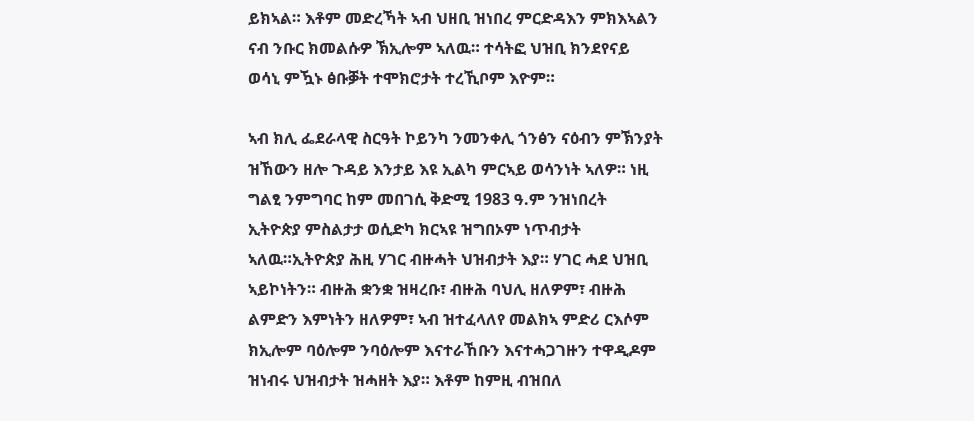ይክኣል። እቶም መድረኻት ኣብ ህዘቢ ዝነበረ ምርድዳእን ምክእኣልን ናብ ንቡር ክመልሱዎ ኽኢሎም ኣለዉ። ተሳትፎ ህዝቢ ክንደየናይ ወሳኒ ምዃኑ ፅቡቓት ተሞክሮታት ተረኺቦም እዮም።

ኣብ ክሊ ፌደራላዊ ስርዓት ኮይንካ ንመንቀሊ ጎንፅን ናዕብን ምኽንያት ዝኸውን ዘሎ ጉዳይ እንታይ እዩ ኢልካ ምርኣይ ወሳንነት ኣለዎ። ነዚ ግልፂ ንምግባር ከም መበገሲ ቅድሚ 1983 ዓ.ም ንዝነበረት ኢትዮጵያ ምስልታታ ወሲድካ ክርኣዩ ዝግበኦም ነጥብታት ኣለዉ።ኢትዮጵያ ሕዚ ሃገር ብዙሓት ህዝብታት እያ። ሃገር ሓደ ህዝቢ ኣይኮነትን። ብዙሕ ቋንቋ ዝዛረቡ፣ ብዙሕ ባህሊ ዘለዎም፣ ብዙሕ ልምድን እምነትን ዘለዎም፣ ኣብ ዝተፈላለየ መልክኣ ምድሪ ርእሶም ክኢሎም ባዕሎም ንባዕሎም እናተራኸቡን እናተሓጋገዙን ተዋዲዶም ዝነብሩ ህዝብታት ዝሓዘት እያ። እቶም ከምዚ ብዝበለ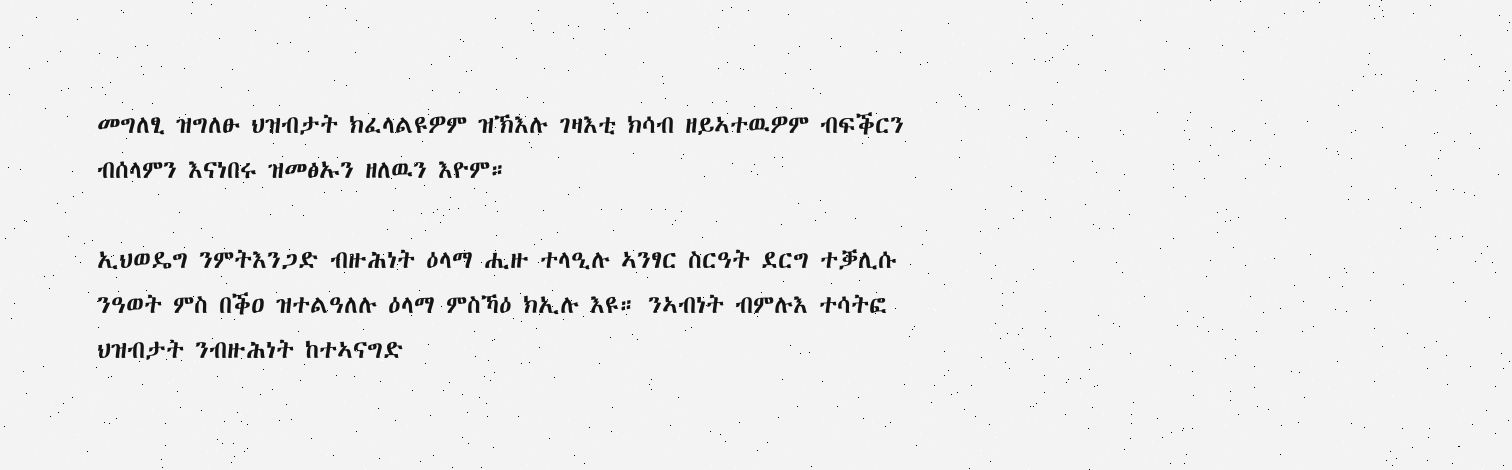መግለፂ ዝግለፁ ህዝብታት ክፈላልዩዎም ዝኽእሉ ገዛእቲ ክሳብ ዘይኣተዉዎም ብፍቕርን ብሰላምን እናነበሩ ዝመፅኡን ዘለዉን እዮም።

ኢህወዴግ ንምትእንጋድ ብዙሕነት ዕላማ ሒዙ ተላዒሉ ኣንፃር ስርዓት ደርግ ተቓሊሱ ንዓወት ምስ በቕዐ ዝተልዓለሉ ዕላማ ምስኻዕ ክኢሉ እዩ። ንኣብነት ብምሉእ ተሳትፎ ህዝብታት ንብዙሕነት ከተኣናግድ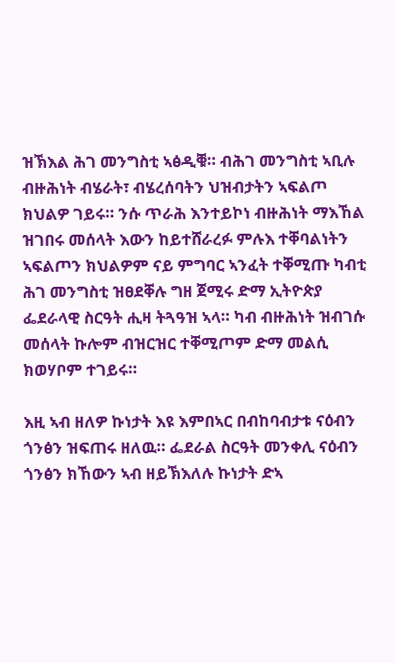ዝኽእል ሕገ መንግስቲ ኣፅዲቑ። ብሕገ መንግስቲ ኣቢሉ ብዙሕነት ብሄራት፣ ብሄረሰባትን ህዝብታትን ኣፍልጦ ክህልዎ ገይሩ። ንሱ ጥራሕ እንተይኮነ ብዙሕነት ማእኸል ዝገበሩ መሰላት እውን ከይተሸራረፉ ምሉእ ተቐባልነትን ኣፍልጦን ክህልዎም ናይ ምግባር ኣንፈት ተቐሚጡ ካብቲ ሕገ መንግስቲ ዝፀደቐሉ ግዘ ጀሚሩ ድማ ኢትዮጵያ ፌደራላዊ ስርዓት ሒዛ ትጓዓዝ ኣላ። ካብ ብዙሕነት ዝብገሱ መሰላት ኩሎም ብዝርዝር ተቐሚጦም ድማ መልሲ ክወሃቦም ተገይሩ።

እዚ ኣብ ዘለዎ ኩነታት እዩ እምበኣር በብከባብታቱ ናዕብን ጎንፅን ዝፍጠሩ ዘለዉ። ፌደራል ስርዓት መንቀሊ ናዕብን ጎንፅን ክኸውን ኣብ ዘይኽእለሉ ኩነታት ድኣ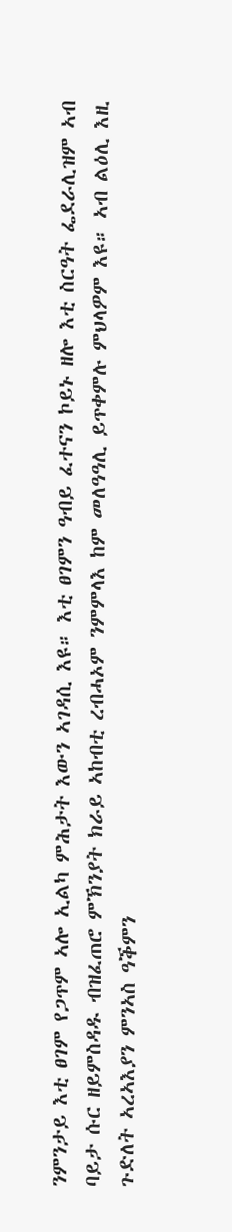ንምንታይ እቲ ፀገም የጋጥም ኣሎ ኢልካ ምሕታት እውን ኣገዳሲ እዩ። እቲ ፀገምን ዓብይ ፈተናን ኮይኑ ዘሎ እቲ ስርዓት ፌደራሊዝም ኣብ ባይታ ሱር ዘይምስዳዱ ብዝፈጠሮ ምኽንያት ክራይ ኣከብቲ ረብሓኦም ንምምላእ ከም መለዓዓሊ ይጥቀምሉ ምህላዎም እዩ። ኣብ ልዕሊ እዚ ጉድለት ኣረኣእያን ምንኣስ ዓቕምን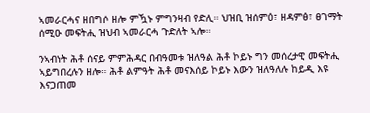ኣመራርሓና ዘበግሶ ዘሎ ምዃኑ ምግንዛብ የድሊ። ህዝቢ ዝሰምዕ፣ ዘዳምፅ፣ ፀገማት ሰሚዑ መፍትሒ ዝህብ ኣመራርሓ ጉድለት ኣሎ።

ንኣብነት ሕቶ ሰናይ ምምሕዳር በብዓመቱ ዝለዓል ሕቶ ኮይኑ ግን መሰረታዊ መፍትሒ ኣይግበረሉን ዘሎ። ሕቶ ልምዓት ሕቶ መናእሰይ ኮይኑ እውን ዝለዓለሉ ከይዲ እዩ እናጋጠመ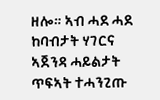ዘሎ። ኣብ ሓደ ሓደ ከባብታት ሃገርና ኣጀንዳ ሓይልታት ጥፍኣት ተሓንጊጡ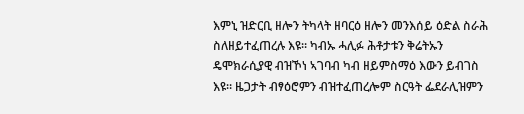እምኒ ዝድርቢ ዘሎን ትካላት ዘባርዕ ዘሎን መንእሰይ ዕድል ስራሕ ስለዘይተፈጠረሉ እዩ። ካብኡ ሓሊፉ ሕቶታቱን ቅሬትኡን ዴሞክራሲያዊ ብዝኾነ ኣገባብ ካብ ዘይምስማዕ እውን ይብገስ እዩ። ዜጋታት ብፃዕሮምን ብዝተፈጠረሎም ስርዓት ፌደራሊዝምን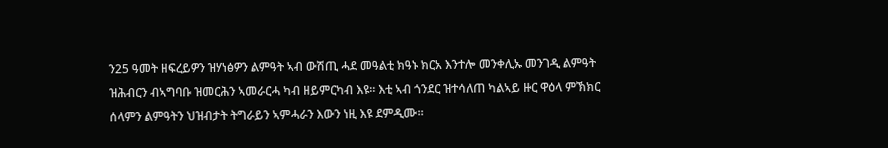ን25 ዓመት ዘፍረይዎን ዝሃነፅዎን ልምዓት ኣብ ውሽጢ ሓደ መዓልቲ ክዓኑ ክርአ እንተሎ መንቀሊኡ መንገዲ ልምዓት ዝሕብርን ብኣግባቡ ዝመርሕን ኣመራርሓ ካብ ዘይምርካብ እዩ። እቲ ኣብ ጎንደር ዝተሳለጠ ካልኣይ ዙር ዋዕላ ምኽክር ሰላምን ልምዓትን ህዝብታት ትግራይን ኣምሓራን እውን ነዚ እዩ ደምዲሙ።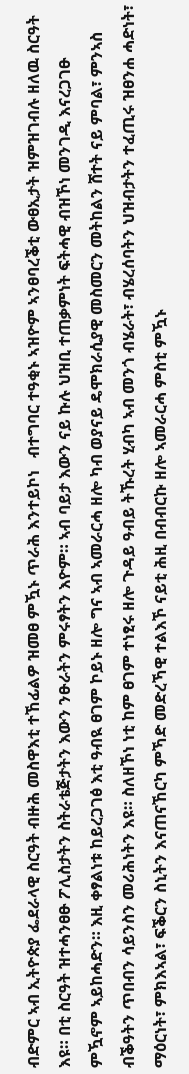ብድምር ኣብ ኢትዮጵያ ፌደራላዊ ስርዓት ብዙሕ መስዋእቲ ተኸፊልዎ ዝመፀ ምዃኑ ጥራሕ እንተይኮነ   ብተግባር ተዓቂኑ ኣዝዮም ኣንፀባረቕቲ ውፀኢታት ዝምዝገብሉ ዘለዉ ስርዓት እዩ። በቲ ስርዓት ዝተሓንፀፁ ፖሊስታትን ስትራቴጅታትን እውን ንፁራትን ምሩፃትን እዮም። ኣብ ባይታ እውን ናይ ኩሉ ህዝቢ ተጠቃምነት ፍትሓዊ ብዝኾነ መንገዲ እናረጋገፁ ምዃኖም ኣይከሓድን። እዚ ቀፃልነቱ ከይረጋገፅ እቲ ዓብዪ ፀገም ኮይኑ ዘሎ ግና ኣብ ኣመራርሓ ዘሎ ካብ ወያናይ ዴሞክራሲያዊ መስመርን መትከልን ሸተት ናይ ምባል፣ ምንኣስ ብቕዓትን ጥበብን ሳይንስን መሪሕነትን እዩ። ስለዘኾነ ነቲ ከም ፀገም ተነፂሩ ዘሎ ጉዳይ ዓብይ ትኹረት ሂብካ ኣብ መንጎ ብሄራት፣ ብሄረሰባትን ህዝብታትን ተፈጢሩ ዝፀንሐ ሓድነት፣ ማዕርነት፣ ምክእኣል፣ ፍቕርን ስኒትን እናጠናኸርካ ምኻድ መድረኻዊ ተልእኾ ናይቲ ሕዚ በብብርኩ ዘሎ ኣመራርሓ ምስቲ ምዃኑ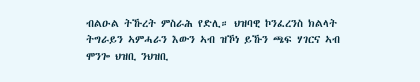ብልዑል ትኹረት ምስራሕ የድሊ። ህዝባዊ ኮንፈረንስ ክልላት ትግራይን ኣምሓራን እውን ኣብ ዝኾነ ይኹን ጫፍ ሃገርና ኣብ ሞንጐ ህዝቢ ንህዝቢ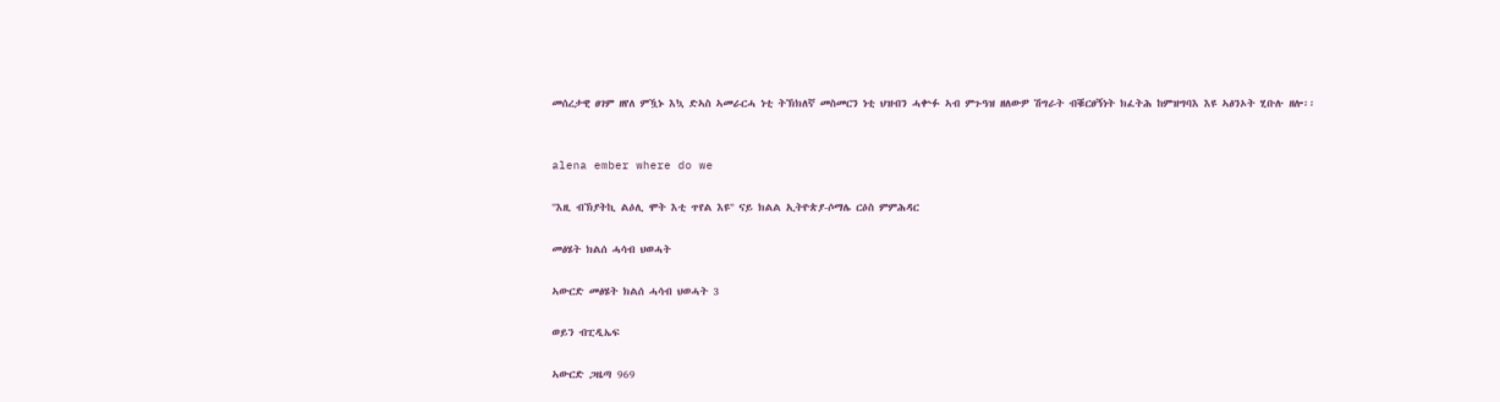መሰረታዊ ፀገም ዘየለ ምዃኑ እኳ ድኣስ ኣመራርሓ ነቲ ትኽክለኛ መስመርን ነቲ ህዝብን ሓቍፉ ኣብ ምጉዓዝ ዘለውዎ ሽግራት ብቑርፀኝነት ክፈትሕ ከምዝግባእ እዩ ኣፅንኦት ሂቡሉ ዘሎ፡፡


alena ember where do we

''እዚ ብኽያትኪ ልዕሊ ሞት እቲ ጥየል እዩ'' ናይ ክልል ኢትዮጵያ-ሶማሌ ርዕስ ምምሕዳር

መፅሄት ክልሰ ሓሳብ ህወሓት

ኣውርድ መፅሄት ክልሰ ሓሳብ ህወሓት 3

ወይን ብፒዲኤፍ

ኣውርድ ጋዜጣ 969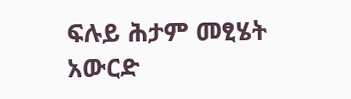ፍሉይ ሕታም መፂሄት
አውርድ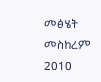መፅሄት መስከረም 2010